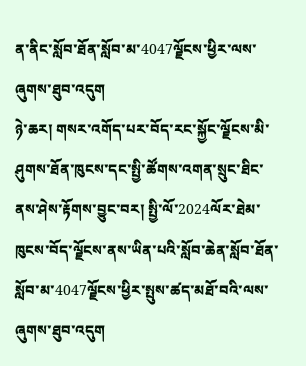ན་ནིང་སློབ་ཐོན་སློབ་མ་4047ལྗོངས་ཕྱིར་ལས་ཞུགས་ཐུབ་འདུག
ཉེ་ཆར། གསར་འགོད་པར་བོད་རང་སྐྱོང་ལྗོངས་མི་ཤུགས་ཐོན་ཁུངས་དང་སྤྱི་ཚོགས་འགན་སྲུང་ཐིང་ནས་ཤེས་རྟོགས་བྱུང་བར། སྤྱི་ལོ་2024ལོར་ཐེམ་ཁུངས་བོད་ལྗོངས་ནས་ཡིན་པའི་སློབ་ཆེན་སློབ་ཐོན་སློབ་མ་4047ལྗོངས་ཕྱིར་སྤུས་ཚད་མཐོ་བའི་ལས་ཞུགས་ཐུབ་འདུག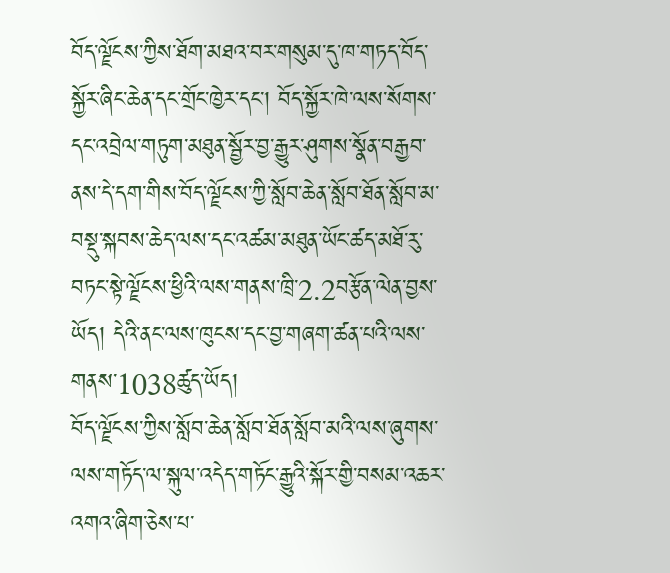བོད་ལྗོངས་ཀྱིས་ཐོག་མཐའ་བར་གསུམ་དུ་ཁ་གཏད་བོད་སྐྱོར་ཞིང་ཆེན་དང་གྲོང་ཁྱེར་དང་། བོད་སྐྱོར་ཁེ་ལས་སོགས་དང་འབྲེལ་གཏུག་མཐུན་སྦྱོར་བྱ་རྒྱུར་ཤུགས་སྣོན་བརྒྱབ་ནས་དེ་དག་གིས་བོད་ལྗོངས་ཀྱི་སློབ་ཆེན་སློབ་ཐོན་སློབ་མ་བསྡུ་སྐབས་ཆེད་ལས་དང་འཚམ་མཐུན་ཡོང་ཚད་མཐོ་རུ་བཏང་སྟེ་ལྗོངས་ཕྱིའི་ལས་གནས་ཁྲི་2.2བརྩོན་ལེན་བྱས་ཡོད། དེའི་ནང་ལས་ཁུངས་དང་བྱ་གཞག་ཚན་པའི་ལས་གནས་1038ཚུད་ཡོད།
བོད་ལྗོངས་ཀྱིས་སློབ་ཆེན་སློབ་ཐོན་སློབ་མའི་ལས་ཞུགས་ལས་གཏོད་ལ་སྐུལ་འདེད་གཏོང་རྒྱུའི་སྐོར་གྱི་བསམ་འཆར་འགའ་ཞིག་ཅེས་པ་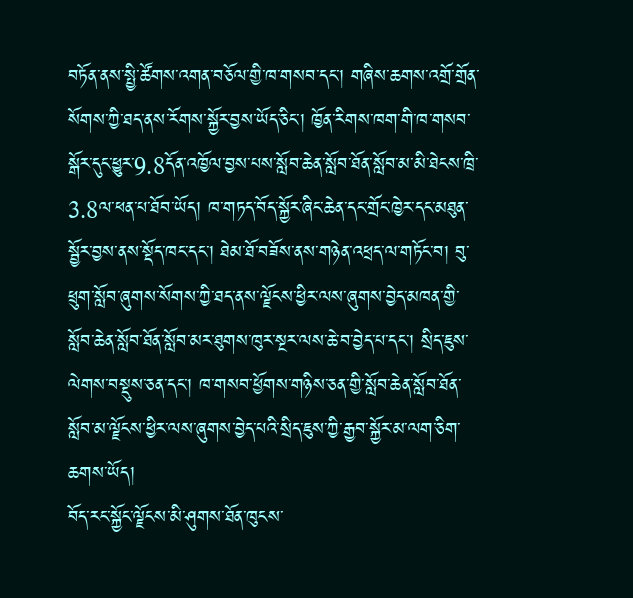བཏོན་ནས་སྤྱི་ཚོགས་འགན་བཅོལ་གྱི་ཁ་གསབ་དང་། གཞིས་ཆགས་འགྲོ་གྲོན་སོགས་ཀྱི་ཐད་ནས་རོགས་སྐྱོར་བྱས་ཡོད་ཅིང་། ཁྱོན་རིགས་ཁག་གི་ཁ་གསབ་སྒོར་དུང་ཕྱུར་9.8དོན་འཁྱོལ་བྱས་པས་སློབ་ཆེན་སློབ་ཐོན་སློབ་མ་མི་ཐེངས་ཁྲི་3.8ལ་ཕན་པ་ཐོབ་ཡོད། ཁ་གཏད་བོད་སྐྱོར་ཞིང་ཆེན་དང་གྲོང་ཁྱེར་དང་མཐུན་སྦྱོར་བྱས་ནས་སྡོད་ཁང་དང་། ཐེམ་ཐོ་བཟོས་ནས་གཉེན་འཕྲད་ལ་གཏོང་བ། བུ་ཕྲུག་སློབ་ཞུགས་སོགས་ཀྱི་ཐད་ནས་ལྗོངས་ཕྱིར་ལས་ཞུགས་བྱེད་མཁན་གྱི་སློབ་ཆེན་སློབ་ཐོན་སློབ་མར་ཐུགས་ཁུར་སྔར་ལས་ཆེ་བ་བྱེད་པ་དང་། སྲིད་ཇུས་ལེགས་བསྡུས་ཅན་དང་། ཁ་གསབ་ཕྱོགས་གཉིས་ཅན་གྱི་སློབ་ཆེན་སློབ་ཐོན་སློབ་མ་ལྗོངས་ཕྱིར་ལས་ཞུགས་བྱེད་པའི་སྲིད་ཇུས་ཀྱི་རྒྱབ་སྐྱོར་མ་ལག་ཅིག་ཆགས་ཡོད།
བོད་རང་སྐྱོང་ལྗོངས་མི་ཤུགས་ཐོན་ཁུངས་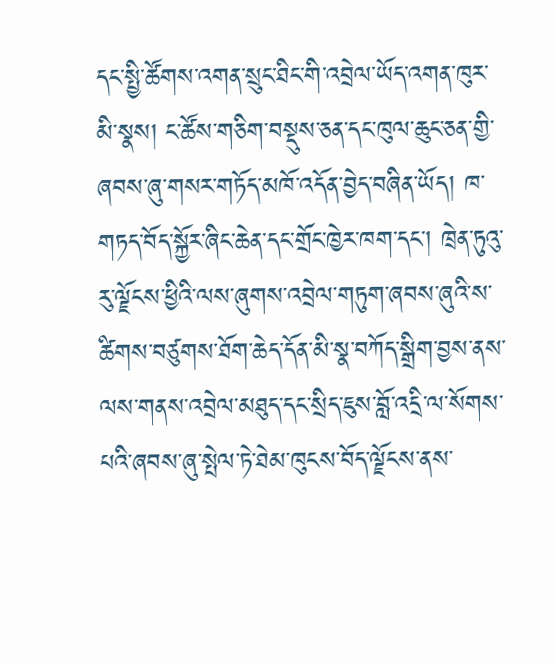དང་སྤྱི་ཚོགས་འགན་སྲུང་ཐིང་གི་འབྲེལ་ཡོད་འགན་ཁུར་མི་སྣས། ང་ཚོས་གཅིག་བསྡུས་ཅན་དང་ཁུལ་ཆུང་ཅན་གྱི་ཞབས་ཞུ་གསར་གཏོད་མཁོ་འདོན་བྱེད་བཞིན་ཡོད། ཁ་གཏད་བོད་སྐྱོར་ཞིང་ཆེན་དང་གྲོང་ཁྱེར་ཁག་དང་། ཁྲེན་ཏུའུ་རུ་ལྗོངས་ཕྱིའི་ལས་ཞུགས་འབྲེལ་གཏུག་ཞབས་ཞུའི་ས་ཚིགས་བཙུགས་ཐོག་ཆེད་དོན་མི་སྣ་བཀོད་སྒྲིག་བྱས་ནས་ལས་གནས་འབྲེལ་མཐུད་དང་སྲིད་ཇུས་བློ་འདྲི་ལ་སོགས་པའི་ཞབས་ཞུ་སྤེལ་ཏེ་ཐེམ་ཁུངས་བོད་ལྗོངས་ནས་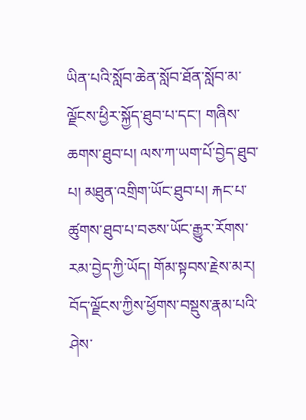ཡིན་པའི་སློབ་ཆེན་སློབ་ཐོན་སློབ་མ་ལྗོངས་ཕྱིར་སྐྱོད་ཐུབ་པ་དང་། གཞིས་ཆགས་ཐུབ་པ། ལས་ཀ་ཡག་པོ་བྱེད་ཐུབ་པ། མཐུན་འགྲིག་ཡོང་ཐུབ་པ། རྐང་པ་ཚུགས་ཐུབ་པ་བཅས་ཡོང་རྒྱུར་རོགས་རམ་བྱེད་ཀྱི་ཡོད། གོམ་སྟབས་རྗེས་མར། བོད་ལྗོངས་ཀྱིས་ཕྱོགས་བསྡུས་རྣམ་པའི་ཤེས་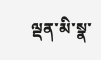ལྡན་མི་སྣ་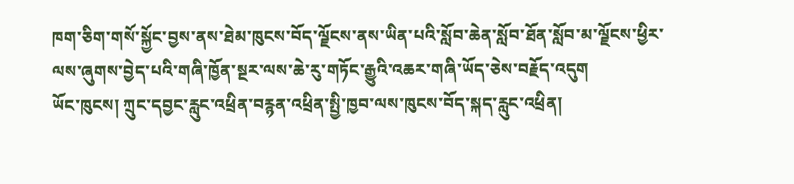ཁག་ཅིག་གསོ་སྐྱོང་བྱས་ནས་ཐེམ་ཁུངས་བོད་ལྗོངས་ནས་ཡིན་པའི་སློབ་ཆེན་སློབ་ཐོན་སློབ་མ་ལྗོངས་ཕྱིར་ལས་ཞུགས་བྱེད་པའི་གཞི་ཁྱོན་སྔར་ལས་ཆེ་རུ་གཏོང་རྒྱུའི་འཆར་གཞི་ཡོད་ཅེས་བརྗོད་འདུག
ཡོང་ཁུངས། ཀྲུང་དབྱང་རླུང་འཕྲིན་བརྙན་འཕྲིན་སྤྱི་ཁྱབ་ལས་ཁུངས་བོད་སྐད་རླུང་འཕྲིན།